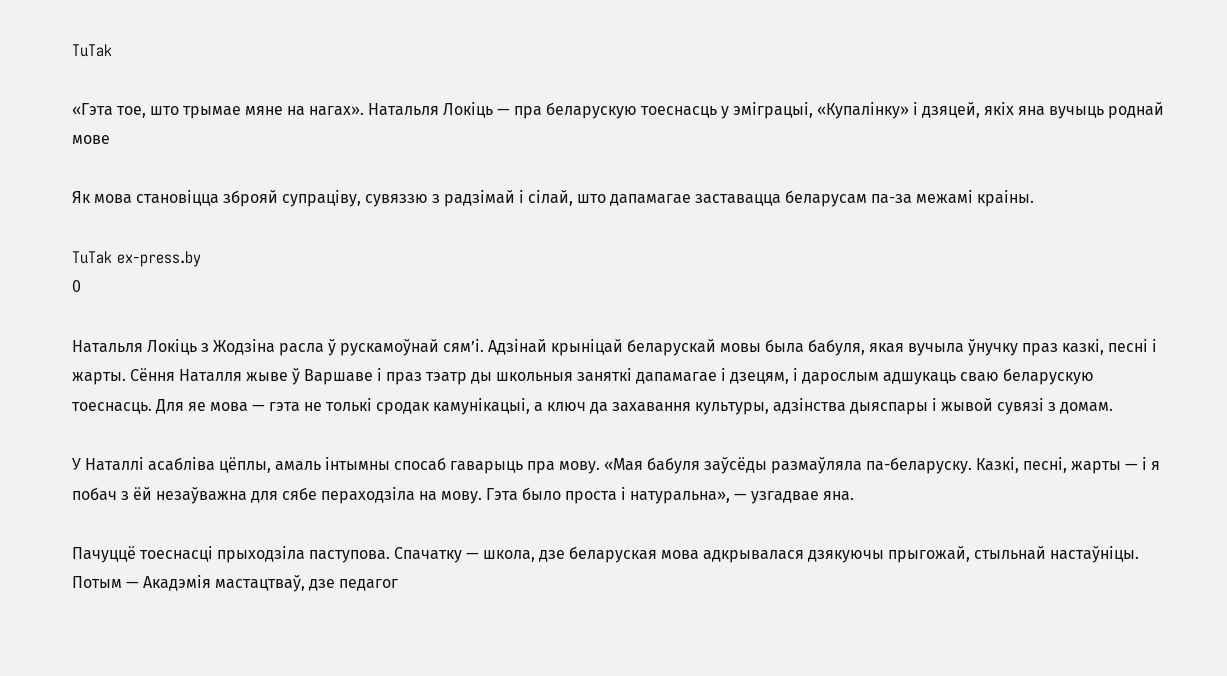TuTak

«Гэта тое, што трымае мяне на нагах». Натальля Локіць — пра беларускую тоеснасць у эміграцыі, «Купалінку» і дзяцей, якіх яна вучыць роднай мове

Як мова становіцца зброяй супраціву, сувяззю з радзімай і сілай, што дапамагае заставацца беларусам па-за межамі краіны.

TuTak ex-press.by
0

Натальля Локіць з Жодзіна расла ў рускамоўнай сям’і. Адзінай крыніцай беларускай мовы была бабуля, якая вучыла ўнучку праз казкі, песні і жарты. Сёння Наталля жыве ў Варшаве і праз тэатр ды школьныя заняткі дапамагае і дзецям, і дарослым адшукаць сваю беларускую тоеснасць. Для яе мова — гэта не толькі сродак камунікацыі, а ключ да захавання культуры, адзінства дыяспары і жывой сувязі з домам.

У Наталлі асабліва цёплы, амаль інтымны спосаб гаварыць пра мову. «Мая бабуля заўсёды размаўляла па-беларуску. Казкі, песні, жарты — і я побач з ёй незаўважна для сябе пераходзіла на мову. Гэта было проста і натуральна», — узгадвае яна.

Пачуццё тоеснасці прыходзіла паступова. Спачатку — школа, дзе беларуская мова адкрывалася дзякуючы прыгожай, стыльнай настаўніцы. Потым — Акадэмія мастацтваў, дзе педагог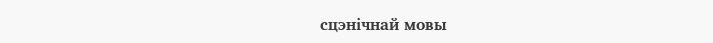сцэнічнай мовы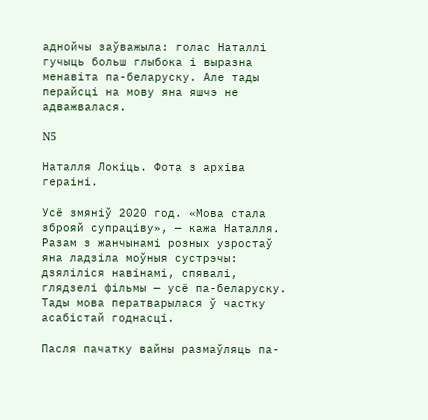аднойчы заўважыла: голас Наталлі гучыць больш глыбока і выразна менавіта па-беларуску. Але тады перайсці на мову яна яшчэ не адважвалася.

N5

Наталля Локіць. Фота з архіва гераіні.

Усё змяніў 2020 год. «Мова стала зброяй супраціву», — кажа Наталля. Разам з жанчынамі розных узростаў яна ладзіла моўныя сустрэчы: дзяліліся навінамі, спявалі, глядзелі фільмы — усё па-беларуску. Тады мова ператварылася ў частку асабістай годнасці.

Пасля пачатку вайны размаўляць па-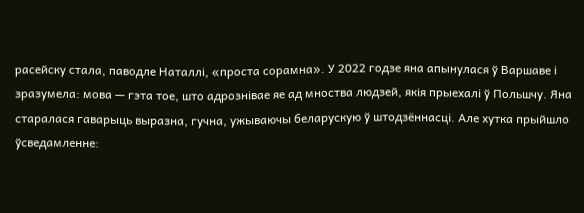расейску стала, паводле Наталлі, «проста сорамна». У 2022 годзе яна апынулася ў Варшаве і зразумела: мова — гэта тое, што адрознівае яе ад мноства людзей, якія прыехалі ў Польшчу. Яна старалася гаварыць выразна, гучна, ужываючы беларускую ў штодзённасці. Але хутка прыйшло ўсведамленне: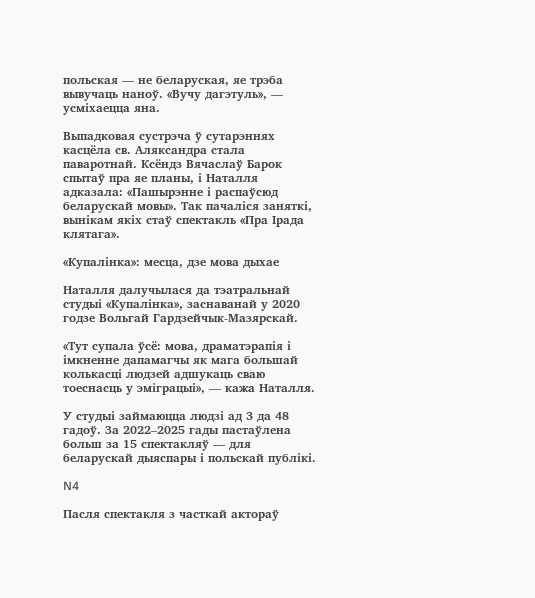польская — не беларуская, яе трэба вывучаць наноў. «Вучу дагэтуль», — усміхаецца яна.

Выпадковая сустрэча ў сутарэннях касцёла св. Аляксандра стала паваротнай. Ксёндз Вячаслаў Барок спытаў пра яе планы, і Наталля адказала: «Пашырэнне і распаўсюд беларускай мовы». Так пачаліся заняткі, вынікам якіх стаў спектакль «Пра Ірада клятага».

«Купалінка»: месца, дзе мова дыхае

Наталля далучылася да тэатральнай студыі «Купалінка», заснаванай у 2020 годзе Вольгай Гардзейчык-Мазярскай.

«Тут супала ўсё: мова, драматэрапія і імкненне дапамагчы як мага большай колькасці людзей адшукаць сваю тоеснасць у эміграцыі», — кажа Наталля.

У студыі займаюцца людзі ад 3 да 48 гадоў. За 2022–2025 гады пастаўлена больш за 15 спектакляў — для беларускай дыяспары і польскай публікі.

N4

Пасля спектакля з часткай актораў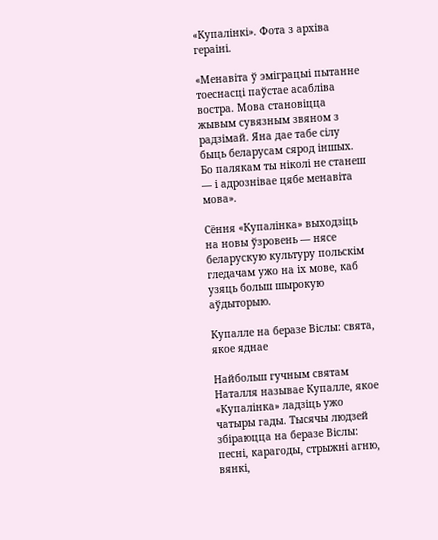«Купалінкі». Фота з архіва гераіні.

«Менавіта ў эміграцыі пытанне тоеснасці паўстае асабліва востра. Мова становіцца жывым сувязным звяном з радзімай. Яна дае табе сілу быць беларусам сярод іншых. Бо палякам ты ніколі не станеш — і адрознівае цябе менавіта мова».

Сёння «Купалінка» выходзіць на новы ўзровень — нясе беларускую культуру польскім гледачам ужо на іх мове, каб узяць больш шырокую аўдыторыю.

Купалле на беразе Віслы: свята, якое яднае

Найбольш гучным святам Наталля называе Купалле, якое «Купалінка» ладзіць ужо чатыры гады. Тысячы людзей збіраюцца на беразе Віслы: песні, карагоды, стрыжні агню, вянкі,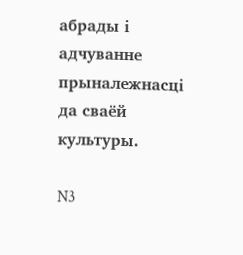абрады і адчуванне прыналежнасці да сваёй культуры.

N3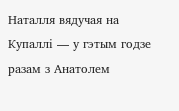Наталля вядучая на Купаллі — у гэтым годзе разам з Анатолем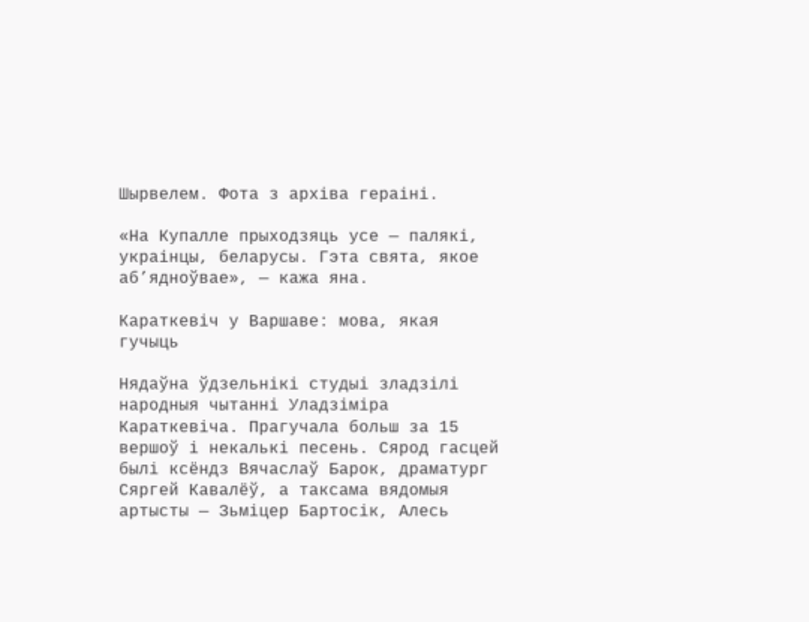Шырвелем. Фота з архіва гераіні.

«На Купалле прыходзяць усе — палякі, украінцы, беларусы. Гэта свята, якое аб’ядноўвае», — кажа яна.

Караткевіч у Варшаве: мова, якая гучыць

Нядаўна ўдзельнікі студыі зладзілі народныя чытанні Уладзіміра Караткевіча. Прагучала больш за 15 вершоў і некалькі песень. Сярод гасцей былі ксёндз Вячаслаў Барок, драматург Сяргей Кавалёў, а таксама вядомыя артысты — Зьміцер Бартосік, Алесь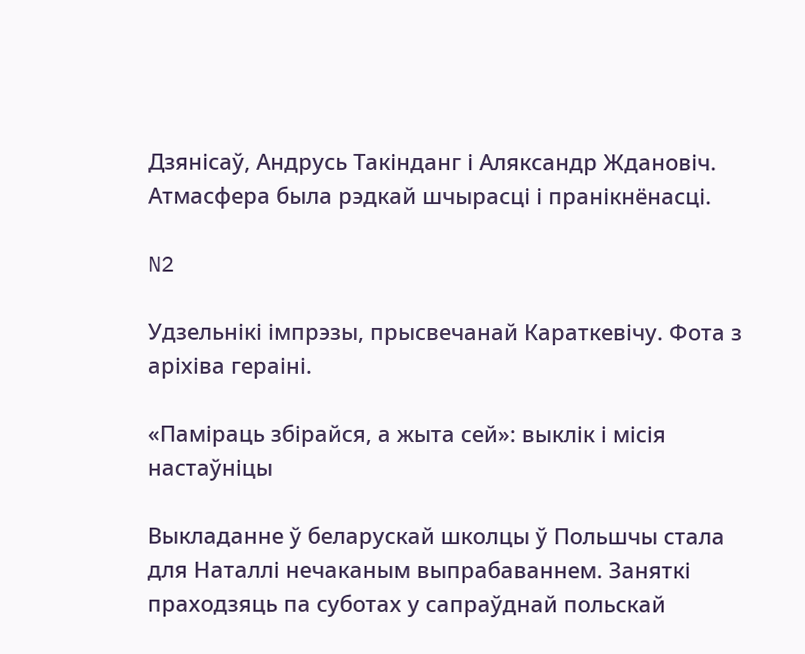Дзянісаў, Андрусь Такінданг і Аляксандр Ждановіч. Атмасфера была рэдкай шчырасці і пранікнёнасці.

N2

Удзельнікі імпрэзы, прысвечанай Караткевічу. Фота з аріхіва гераіні.

«Паміраць збірайся, а жыта сей»: выклік і місія настаўніцы

Выкладанне ў беларускай школцы ў Польшчы стала для Наталлі нечаканым выпрабаваннем. Заняткі праходзяць па суботах у сапраўднай польскай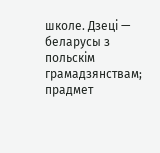школе. Дзеці — беларусы з польскім грамадзянствам; прадмет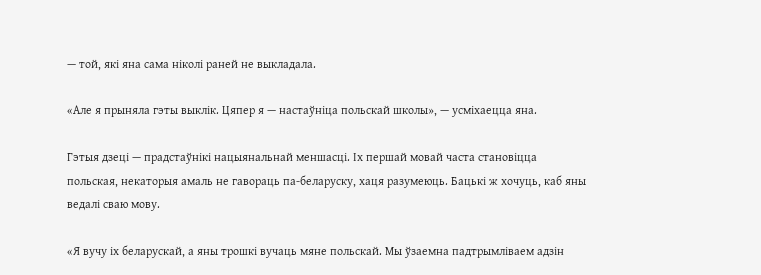— той, які яна сама ніколі раней не выкладала.

«Але я прыняла гэты выклік. Цяпер я — настаўніца польскай школы», — усміхаецца яна.

Гэтыя дзеці — прадстаўнікі нацыянальнай меншасці. Іх першай мовай часта становіцца польская, некаторыя амаль не гавораць па-беларуску, хаця разумеюць. Бацькі ж хочуць, каб яны ведалі сваю мову.

«Я вучу іх беларускай, а яны трошкі вучаць мяне польскай. Мы ўзаемна падтрымліваем адзін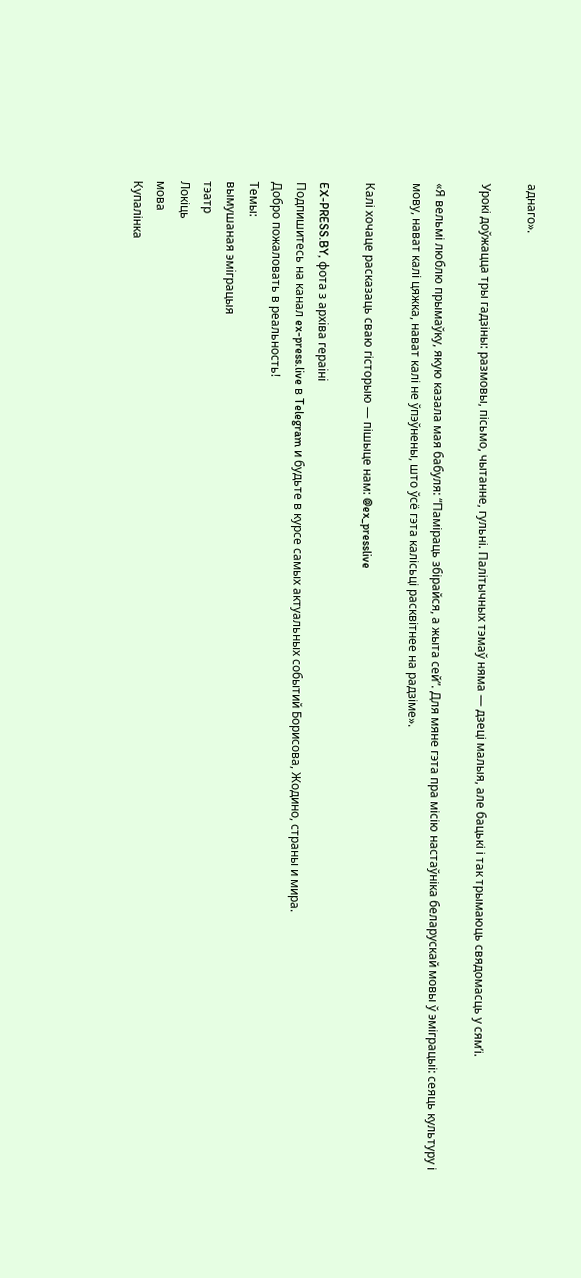аднаго».

Урокі доўжацца тры гадзіны: размовы, пісьмо, чытанне, гульні. Палітычных тэмаў няма — дзеці малыя, але бацькі і так трымаюць свядомасць у сям’і.

«Я вельмі люблю прымаўку, якую казала мая бабуля: “Паміраць збірайся, а жыта сей”. Для мяне гэта пра місію настаўніка беларускай мовы ў эміграцыі: сеяць культуру і мову, нават калі цяжка, нават калі не ўпэўнены, што ўсё гэта калісьці расквітнее на радзіме».

Калі хочаце расказаць сваю гісторыю — пішыце нам: @ex_presslive

EX-PRESS.BY, фота з архiва гераiнi
Подпишитесь на канал ex-press.live в Telegram и будьте в курсе самых актуальных событий Борисова, Жодино, страны и мира.
Добро пожаловать в реальность!
Темы:
вымушаная эмiграцыя
тэатр
Локіць
мова
Купалінка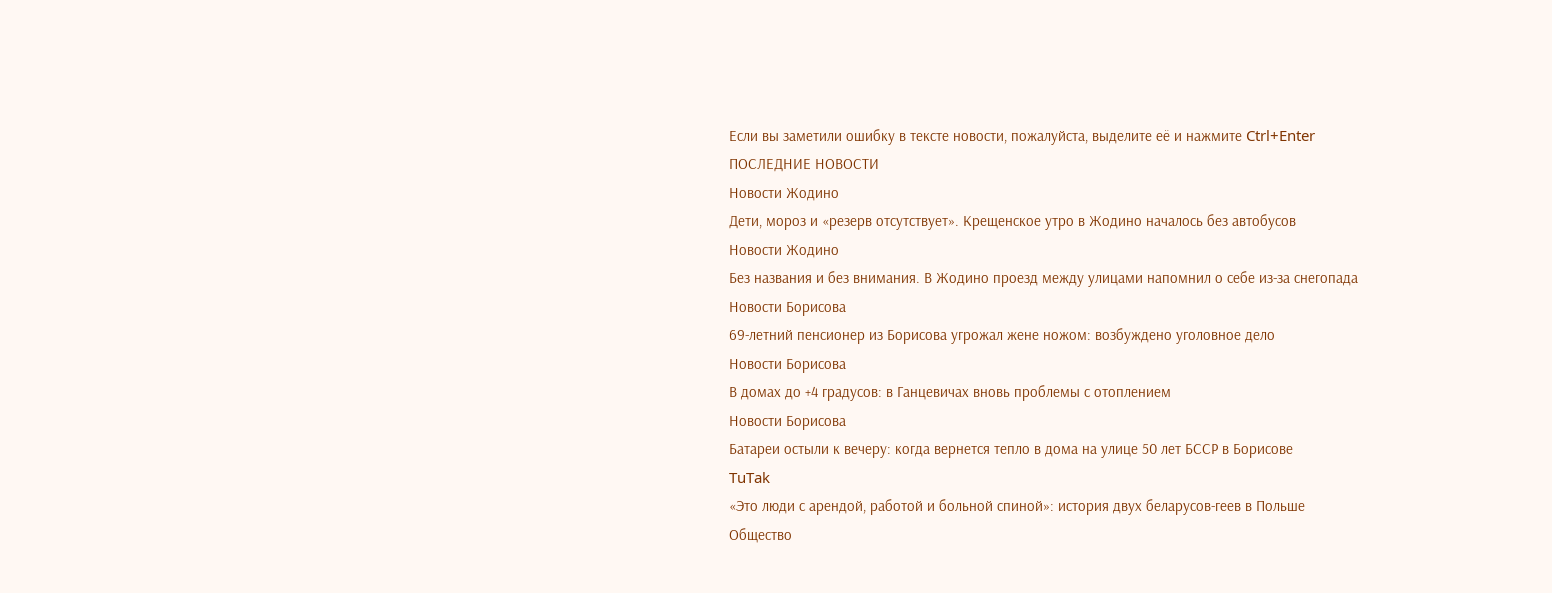Если вы заметили ошибку в тексте новости, пожалуйста, выделите её и нажмите Ctrl+Enter
ПОСЛЕДНИЕ НОВОСТИ
Новости Жодино
Дети, мороз и «резерв отсутствует». Крещенское утро в Жодино началось без автобусов
Новости Жодино
Без названия и без внимания. В Жодино проезд между улицами напомнил о себе из-за снегопада
Новости Борисова
69-летний пенсионер из Борисова угрожал жене ножом: возбуждено уголовное дело
Новости Борисова
В домах до +4 градусов: в Ганцевичах вновь проблемы с отоплением
Новости Борисова
Батареи остыли к вечеру: когда вернется тепло в дома на улице 50 лет БССР в Борисове
TuTak
«Это люди с арендой, работой и больной спиной»: история двух беларусов-геев в Польше
Общество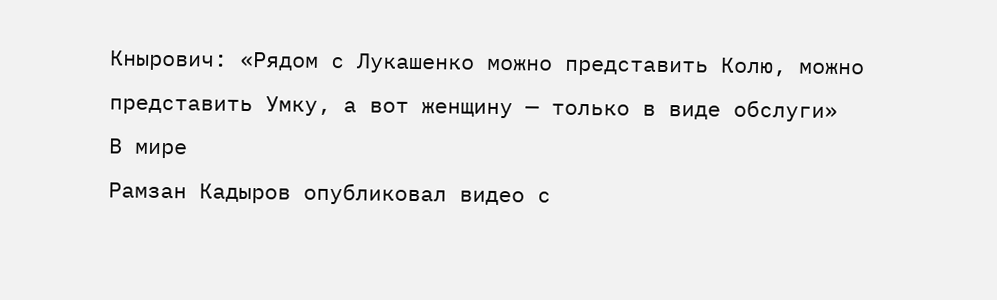Кнырович: «Рядом с Лукашенко можно представить Колю, можно представить Умку, а вот женщину — только в виде обслуги»
В мире
Рамзан Кадыров опубликовал видео с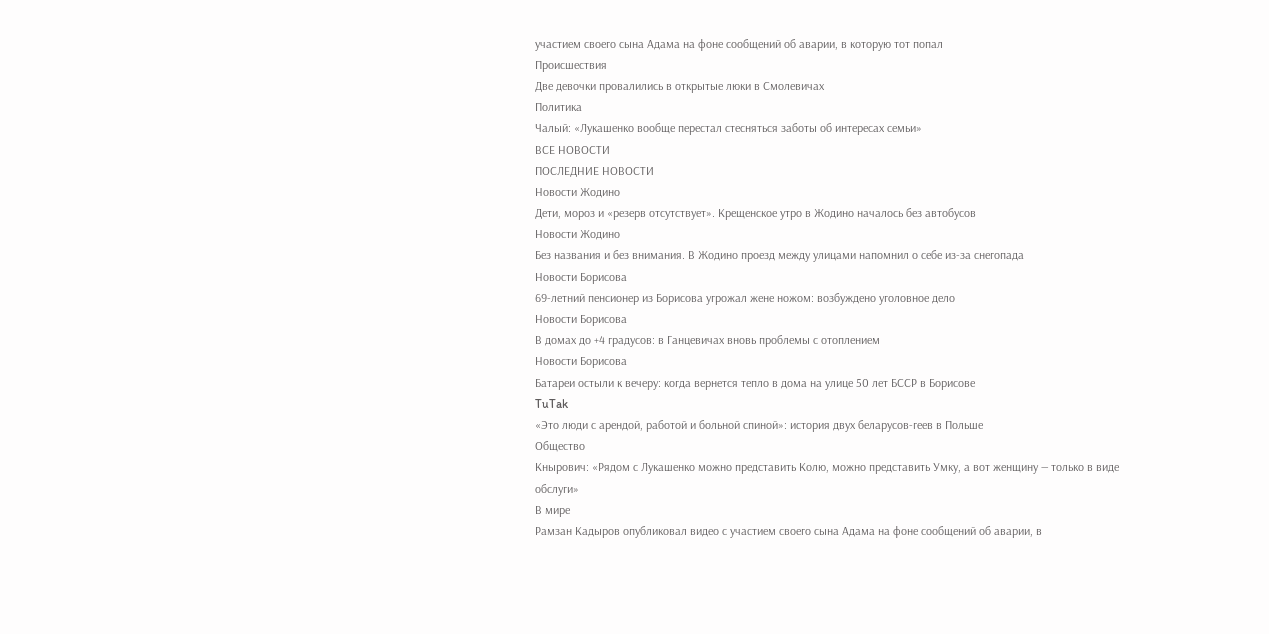участием своего сына Адама на фоне сообщений об аварии, в которую тот попал
Происшествия
Две девочки провалились в открытые люки в Смолевичах
Политика
Чалый: «Лукашенко вообще перестал стесняться заботы об интересах семьи»
ВСЕ НОВОСТИ
ПОСЛЕДНИЕ НОВОСТИ
Новости Жодино
Дети, мороз и «резерв отсутствует». Крещенское утро в Жодино началось без автобусов
Новости Жодино
Без названия и без внимания. В Жодино проезд между улицами напомнил о себе из-за снегопада
Новости Борисова
69-летний пенсионер из Борисова угрожал жене ножом: возбуждено уголовное дело
Новости Борисова
В домах до +4 градусов: в Ганцевичах вновь проблемы с отоплением
Новости Борисова
Батареи остыли к вечеру: когда вернется тепло в дома на улице 50 лет БССР в Борисове
TuTak
«Это люди с арендой, работой и больной спиной»: история двух беларусов-геев в Польше
Общество
Кнырович: «Рядом с Лукашенко можно представить Колю, можно представить Умку, а вот женщину — только в виде обслуги»
В мире
Рамзан Кадыров опубликовал видео с участием своего сына Адама на фоне сообщений об аварии, в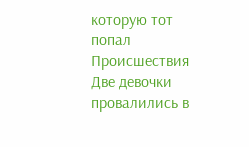которую тот попал
Происшествия
Две девочки провалились в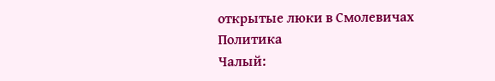открытые люки в Смолевичах
Политика
Чалый: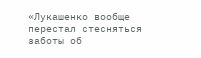«Лукашенко вообще перестал стесняться заботы об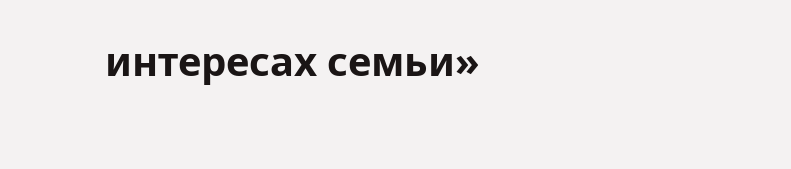интересах семьи»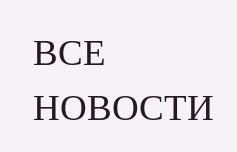ВСЕ НОВОСТИ